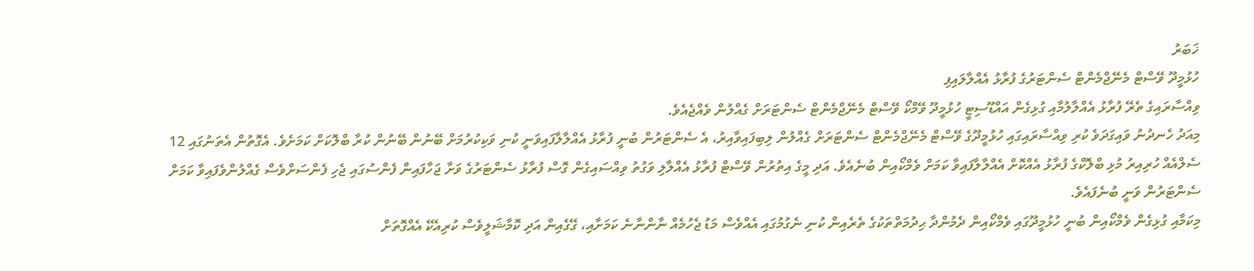ޚަބަރު
ހުޅުމީދޫ ވޭސްޓް މެނޭޖްމެންޓް ސެންޓަރުގެ ފުރާޅު އެއްލާލައިފި
ވިއްސާރައިގެ ތެރޭ ފުރާޅު އެއްލާލުމާއި ގުޅިގެން އައްޑޫސިޓީ ހުޅުމީދޫ ވޭމްކޯ ވޭސްޓް މެނޭޖްމެންޓް ސެންޓަރަށް ގެއްލުން ވެއްޖެއެވެ.
މިއަދު ހެނދުނު ވައިގަދަވެ ކުރި ވިއްސާރައިގައި ހުޅުމީދޫގެ ވޭސްޓް މެނޭޖްމެންޓް ސެންޓަރަށް ގެއްލުން ލިބިފައިވާއިރު، އެ ސެންޓަރުން ބުނީ ފުރާޅު އެއްލާލާފައިވަނީ ކުނި ވަކިކުރުމަށް ބޭނުން ބޭނުން ކުރާ ބްލޮކަށް ކަމަށެވެ. އެގޮތުން އެތަނުގައި 12 ސެލްއެއް ހުރިއިރު މުޅި ބްލޮކްގެ ފުރާޅު އެއްކޮށް އެއްލާލާފައިވާ ކަމަށް ވެމްކޯއިން ބުނެއެވެ. އަދި މީގެ އިތުރުން ވޭސްޓް ފުރާޅު އެއްލާލި ވަގުތު ވިއްސައިގެން ގޮސް ފުރާޅު ސެންޓަރުގެ ވަށާ ޖަހާފައިން ފެންސުގައި ޖެހި ފެންސަށްވެސް ގެއްލުންވެފައިވާ ކަމަށް ސެންޓަރުން ވަނީ ބުނެފައެވެ.
މިކަމާއި ގުޅިގެން ވެމްކޯއިން ބުނީ ހުޅުމީދޫގައި ވެމްކޯއިން ދެމުންދާ ޙިދުމަތްތަކުގެ ތެރެއިން ކުނި ނެގުމުގައި އެއްވެސް މަޑު ޖެހުމެއް ނާންނާނެ ކަމަށާއި، ގޭގެއިން އަދި ކޮމާޝަލީވެސް ކުރިއެކޭ އެއްގޮތަށް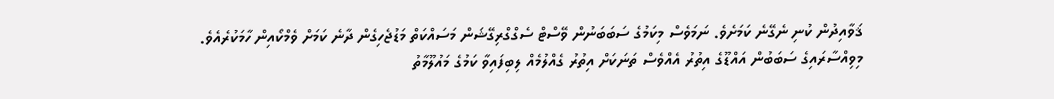ޤަވާއިދުން ކުނި ނެގޭނެ ކަމަށެވެ. ނަމަވެސް މިކަމުގެ ސަބަބަނުން ވޭސްޓް ސެގްގްރިގޭޝަން މަސައްކަތް މަޑުޖެހިގެން ދާނެ ކަމަށް ވެމްކޯއިން ހާމަކުރެއެވެ.
މިވިއްސާރައިގެ ސަބަބުން އައްޑޫގެ އިތުރު އެއްވެސް ތަނަކަށް އިތުރު ގެއްލުމެއް ލިބިފައިވާ ކަމުގެ މައުލޫމާތު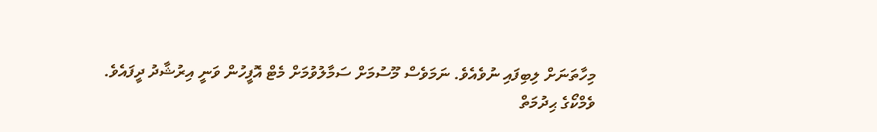މިހާތަނަށް ލިބިފައި ނުވެއެވެ. ނަމަވެސް މޫސުމަށް ސަމާލުވުމަށް މެޓް އޮފީހުން ވަނީ އިރުޝާދު ދީފައެވެ.
ވެމްކޯގެ ޙިދުމަތް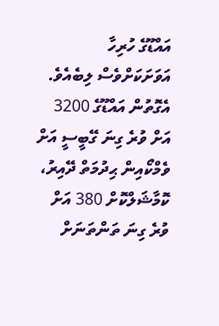އައްޑޫގެ ހުރިހާ އަވަށަކަށްވެސް ލިބެއެވެ. އެގޮތުން އައްޑޫގެ 3200 އަށް ވުރެ ގިނަ ގޭބީސީ އަށް ވެމްކޯއިން ޙިދުމަތް ދޭއިރު، ކޮމާޝަލްކޮށް 380 އަށް ވުރެ ގިނަ ތަންތަނަށް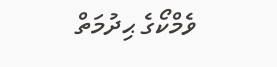ވެމްކޯގެ ޙިދުމަތް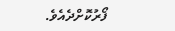ފޯރުކޮށްދެއެވެ.